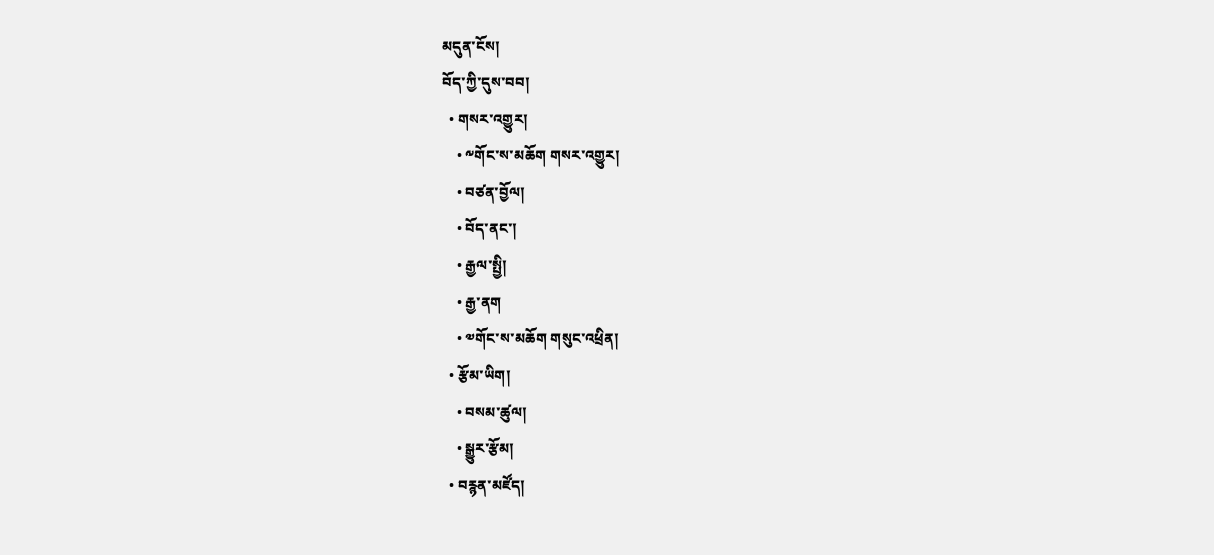མདུན་ངོས།
བོད་ཀྱི་དུས་བབ།
  • གསར་འགྱུར།
    • ༸གོང་ས་མཆོག གསར་འགྱུར།
    • བཙན་བྱོལ།
    • བོད་ནང་།
    • རྒྱལ་སྤྱི།
    • རྒྱ་ནག
    • ༧གོང་ས་མཆོག གསུང་འཕྲིན།
  • རྩོམ་ཡིག།
    • བསམ་ཚུལ།
    • སྒྱུར་རྩོམ།
  • བརྙན་མཛོད།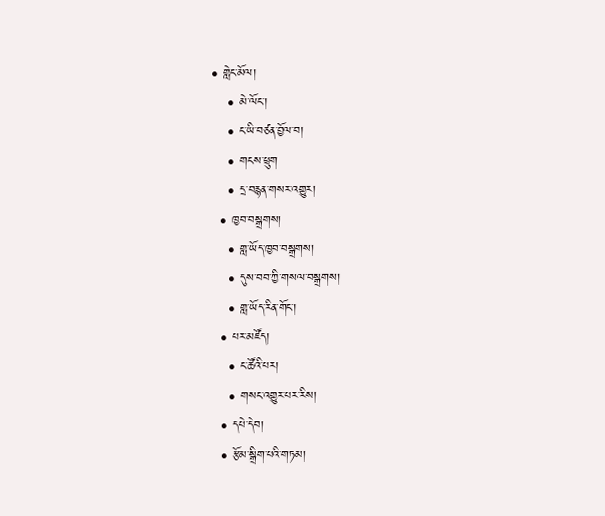• གླེང་མོལ།
    • མེ་ལོང་།
    • ང་ཡི་བཙན་བྱོལ་བ།
    • གངས་ཕྲུག
    • དྲ་བརྙན་གསར་འགྱུར།
  • ཁྱབ་བསྒྲགས།
    • གླ་ཡོད་ཁྱབ་བསྒྲགས།
    • དུས་བབ་ཀྱི་གསལ་བསྒྲགས།
    • གླ་ཡོད་རིན་གོང་།
  • པར་མཛོད།
    • ང་ཚོའི་པར།
    • གསང་འགྱུར་པར་རིས།
  • དཔེ་དེབ།
  • རྩོམ་སྒྲིག་པའི་གཏམ།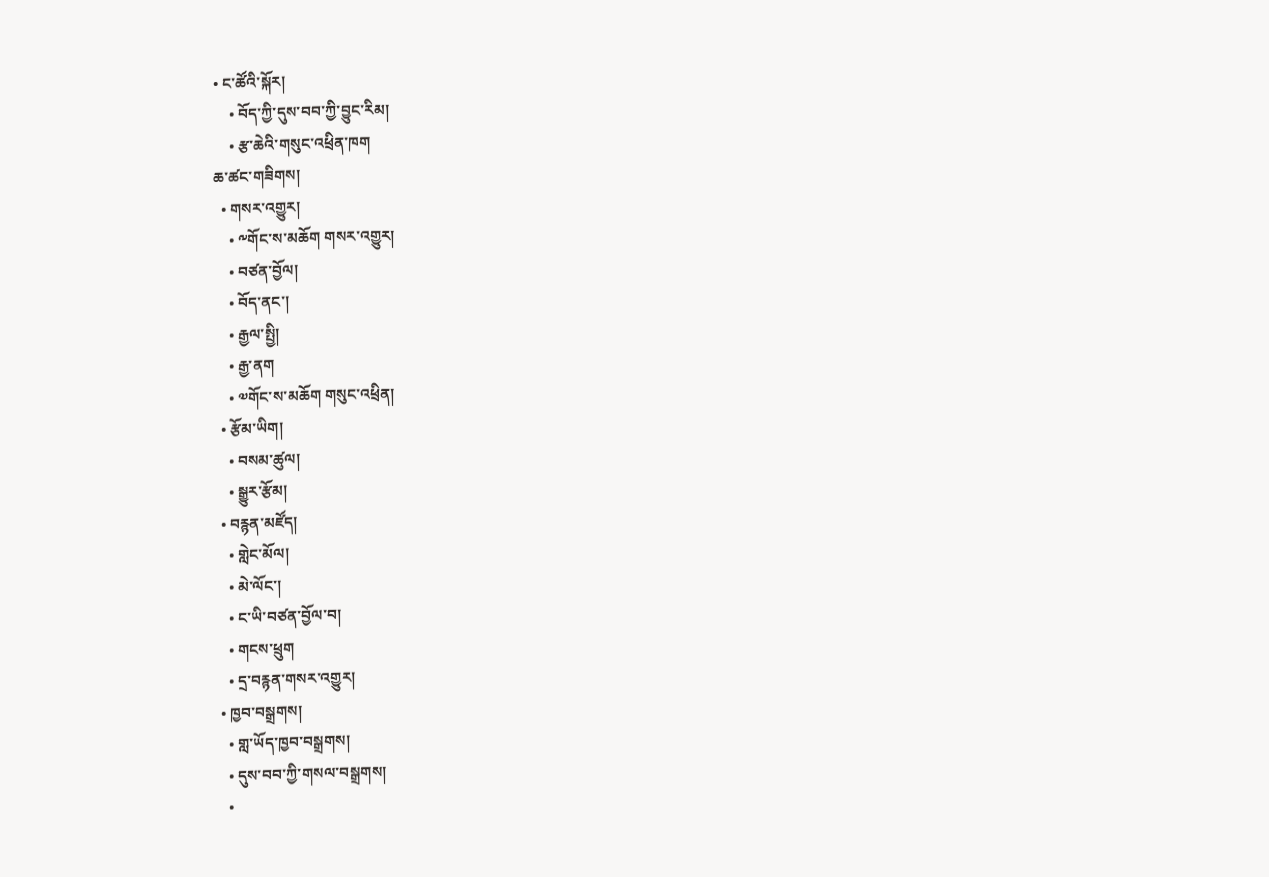• ང་ཚོའི་སྐོར།
    • བོད་ཀྱི་དུས་བབ་ཀྱི་བྱུང་རིམ།
    • རྩ་ཆེའི་གསུང་འཕྲིན་ཁག
ཆ་ཚང་གཟིགས།
  • གསར་འགྱུར།
    • ༸གོང་ས་མཆོག གསར་འགྱུར།
    • བཙན་བྱོལ།
    • བོད་ནང་།
    • རྒྱལ་སྤྱི།
    • རྒྱ་ནག
    • ༧གོང་ས་མཆོག གསུང་འཕྲིན།
  • རྩོམ་ཡིག།
    • བསམ་ཚུལ།
    • སྒྱུར་རྩོམ།
  • བརྙན་མཛོད།
    • གླེང་མོལ།
    • མེ་ལོང་།
    • ང་ཡི་བཙན་བྱོལ་བ།
    • གངས་ཕྲུག
    • དྲ་བརྙན་གསར་འགྱུར།
  • ཁྱབ་བསྒྲགས།
    • གླ་ཡོད་ཁྱབ་བསྒྲགས།
    • དུས་བབ་ཀྱི་གསལ་བསྒྲགས།
    •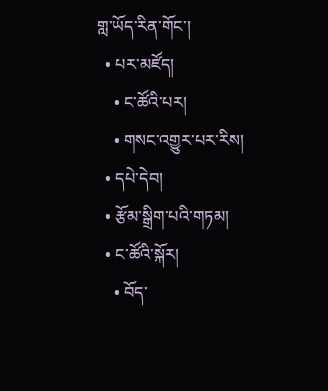གླ་ཡོད་རིན་གོང་།
  • པར་མཛོད།
    • ང་ཚོའི་པར།
    • གསང་འགྱུར་པར་རིས།
  • དཔེ་དེབ།
  • རྩོམ་སྒྲིག་པའི་གཏམ།
  • ང་ཚོའི་སྐོར།
    • བོད་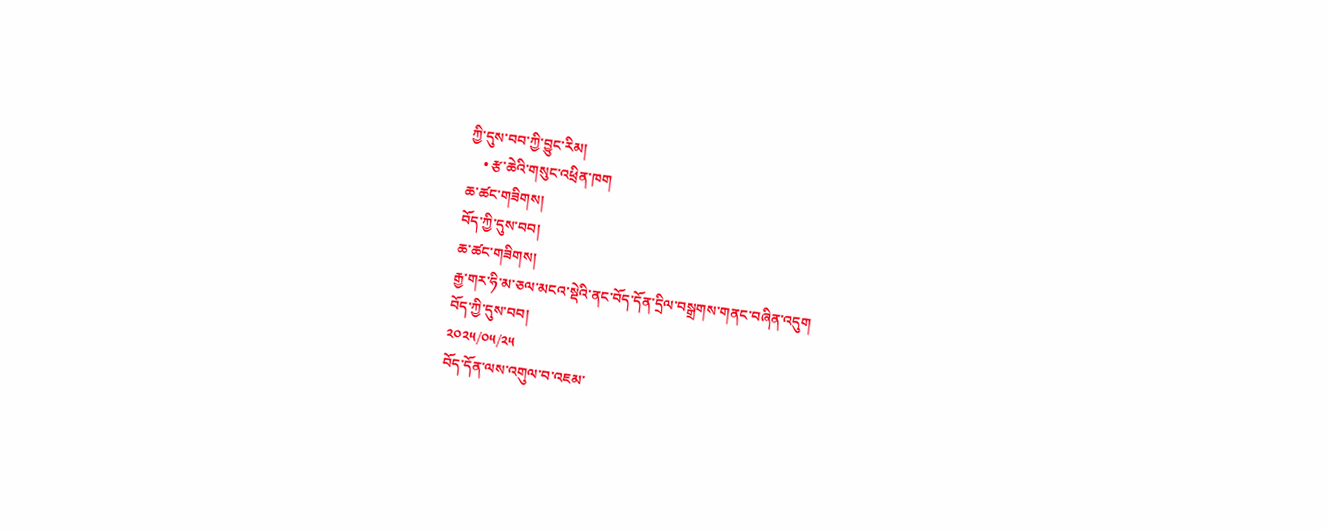ཀྱི་དུས་བབ་ཀྱི་བྱུང་རིམ།
    • རྩ་ཆེའི་གསུང་འཕྲིན་ཁག
ཆ་ཚང་གཟིགས།
བོད་ཀྱི་དུས་བབ།
ཆ་ཚང་གཟིགས།
རྒྱ་གར་ཧི་མ་ཅལ་མངའ་སྡེའི་ནང་བོད་དོན་དྲིལ་བསྒྲགས་གནང་བཞིན་འདུག
བོད་ཀྱི་དུས་བབ།
༢༠༢༥/༠༥/༢༥
བོད་དོན་ལས་འགུལ་བ་འཇམ་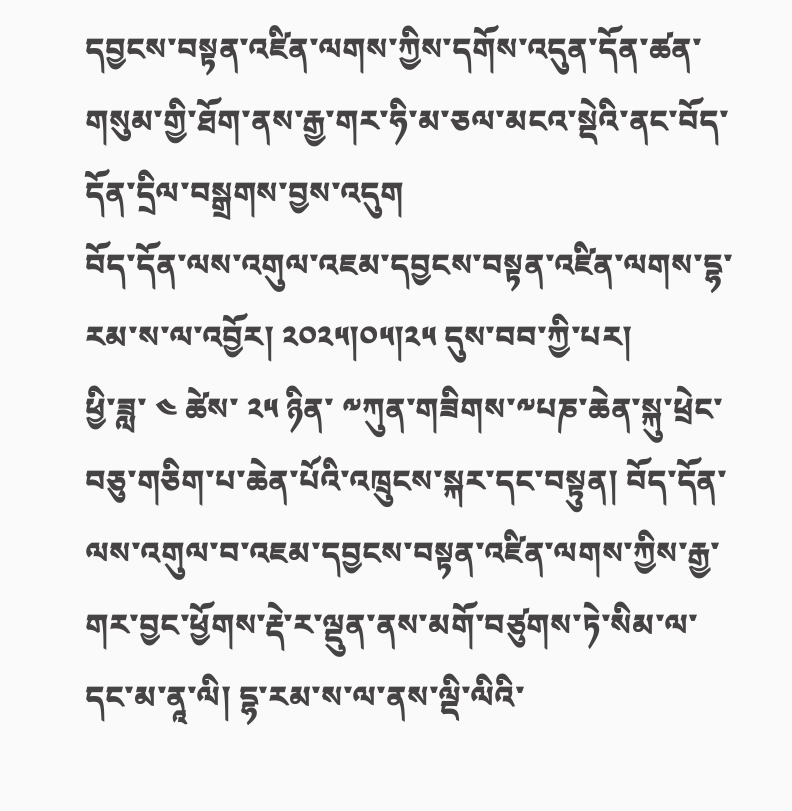དབྱངས་བསྟན་འཛིན་ལགས་ཀྱིས་དགོས་འདུན་དོན་ཚན་གསུམ་གྱི་ཐོག་ནས་རྒྱ་གར་ཧི་མ་ཅལ་མངའ་སྡེའི་ནང་བོད་དོན་དྲིལ་བསྒྲགས་བྱས་འདུག
བོད་དོན་ལས་འགུལ་འཇམ་དབྱངས་བསྟན་འཛིན་ལགས་དྷ་རམ་ས་ལ་འབྱོར། ༢༠༢༥།༠༥།༢༥ དུས་བབ་ཀྱི་པར།
ཕྱི་ཟླ་ ༤ ཚེས་ ༢༥ ཉིན་ ༸ཀུན་གཟིགས་༸པཎ་ཆེན་སྐུ་ཕྲེང་བཅུ་གཅིག་པ་ཆེན་པོའི་འཁྲུངས་སྐར་དང་བསྟུན། བོད་དོན་ལས་འགུལ་བ་འཇམ་དབྱངས་བསྟན་འཛིན་ལགས་ཀྱིས་རྒྱ་གར་བྱང་ཕྱོགས་རྡེ་ར་ལྡུན་ནས་མགོ་བཙུགས་ཏེ་སིམ་ལ་དང་མ་ནཱ་ལི། དྷ་རམ་ས་ལ་ནས་ལྡི་ལིའི་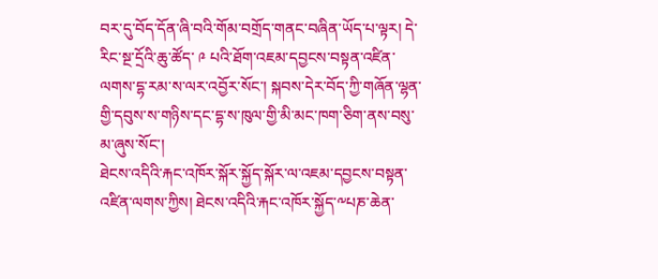བར་དུ་བོད་དོན་ཞི་བའི་གོམ་བགྲོད་གནང་བཞིན་ཡོད་པ་ལྟར། དེ་རིང་སྔ་དྲོའི་ཆུ་ཚོད་ ༩ པའི་ཐོག་འཇམ་དབྱངས་བསྟན་འཛིན་ལགས་དྷ་རམ་ས་ལར་འབྱོར་སོང་། སྐབས་དེར་བོད་ཀྱི་གཞོན་ལྷན་གྱི་དབུས་ས་གཉིས་དང་དྷ་ས་ཁུལ་གྱི་མི་མང་ཁག་ཅིག་ནས་བསུ་མ་ཞུས་སོང་།
ཐེངས་འདིའི་རྐང་འཁོར་སྐོར་སྐྱོད་སྐོར་ལ་འཇམ་དབྱངས་བསྟན་འཛིན་ལགས་ཀྱིས། ཐེངས་འདིའི་རྐང་འཁོར་སྐྱོད་༸པཎ་ཆེན་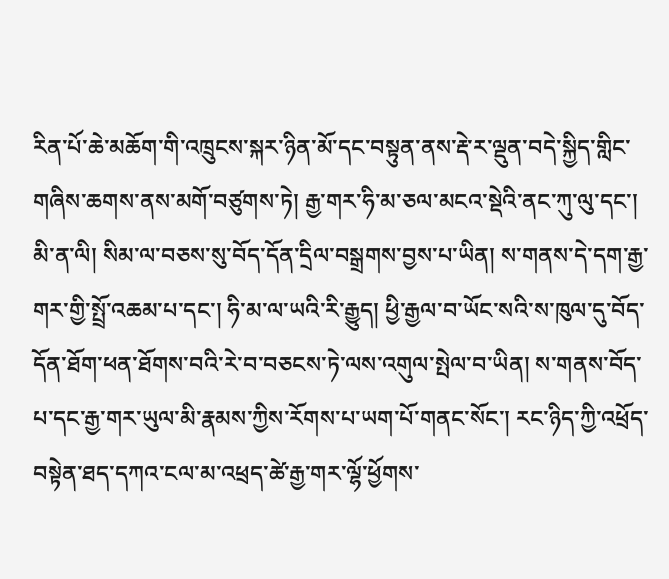རིན་པོ་ཆེ་མཆོག་གི་འཁྲུངས་སྐར་ཉིན་མོ་དང་བསྟུན་ནས་རྡེ་ར་ལྡུན་བདེ་སྐྱིད་གླིང་གཞིས་ཆགས་ནས་མགོ་བཙུགས་ཏེ། རྒྱ་གར་ཧི་མ་ཅལ་མངའ་སྡེའི་ནང་ཀུ་ལུ་དང་། མི་ན་ལི། སིམ་ལ་བཅས་སུ་བོད་དོན་དྲིལ་བསྒྲགས་བྱས་པ་ཡིན། ས་གནས་དེ་དག་རྒྱ་གར་གྱི་སྤྲོ་འཆམ་པ་དང་། ཧི་མ་ལ་ཡའི་རི་རྒྱུད། ཕྱི་རྒྱལ་བ་ཡོང་སའི་ས་ཁུལ་དུ་བོད་དོན་ཐོག་ཕན་ཐོགས་བའི་རེ་བ་བཅངས་ཏེ་ལས་འགུལ་སྤེལ་བ་ཡིན། ས་གནས་བོད་པ་དང་རྒྱ་གར་ཡུལ་མི་རྣམས་ཀྱིས་རོགས་པ་ཡག་པོ་གནང་སོང་། རང་ཉིད་ཀྱི་འཕྲོད་བསྟེན་ཐད་དཀའ་ངལ་མ་འཕྲད་ཚེ་རྒྱ་གར་ལྷོ་ཕྱོགས་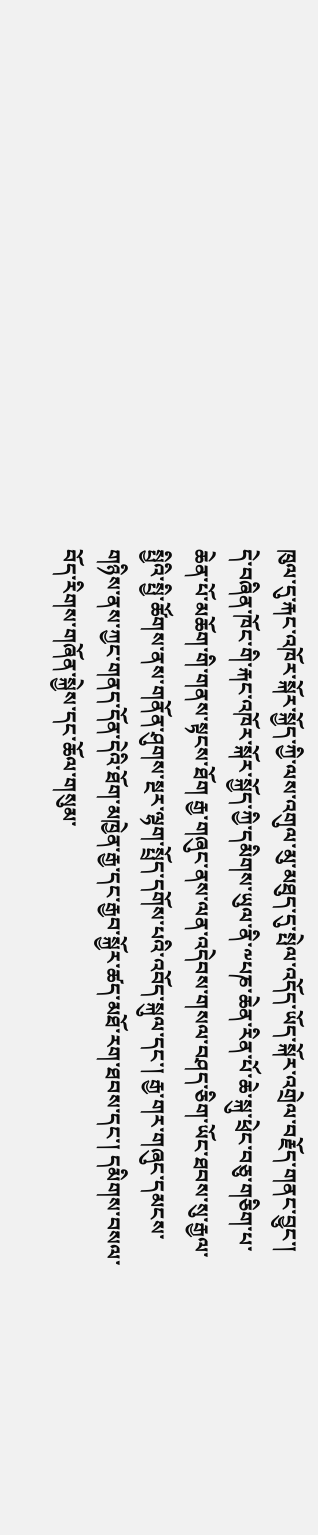ཁུལ་དུ་རྐང་འཁོར་སྐོར་སྐྱོད་ཀྱི་ལས་འགུལ་མུ་མཐུད་དུ་སྤེལ་འདོད་ཡོད་སྐོར་འགྲེལ་བརྗོད་གནང་བྱུང་།
དེ་བཞིན་ཁོང་གི་རྐང་འཁོར་སྐོར་སྐྱོད་ཀྱི་དམིགས་ཡུལ་ནི་༸པཎ་ཆེན་རིན་པོ་ཆེ་སྐུ་ཕྲེང་བཅུ་གཅིག་པ་ཆེན་པོ་མཆོག་གི་གནས་སྟངས་ཐོག རྒྱ་གཞུང་ནས་ལན་འདེབས་གསལ་བཤད་ཅིག་ཡོང་ཐབས་སུ་རྒྱལ་སྤྱིའི་སྤྱི་ཚོགས་ནས་གནོན་ཤུགས་སྔར་ལྷག་སྤྲོད་དགོས་པའི་འབོད་སྐུལ་དང་། རྒྱ་གར་གཞུང་དམངས་གཉིས་ནས་ཀྱང་གནད་དོན་དེའི་ཐོག་མཁྱེན་རྒྱ་དང་རྒྱབ་སྐྱོར་ཚད་མཐོ་རག་ཐབས་དང་། དམིགས་བསལ་བོད་རིགས་གཞོན་སྐྱེས་དང་ཆོལ་གསུམ་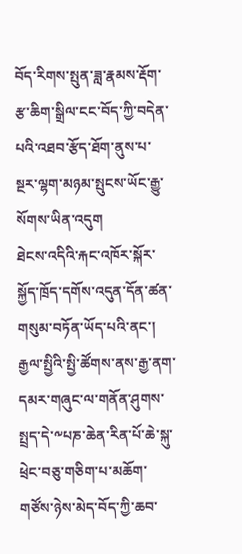བོད་རིགས་སྤུན་ཟླ་རྣམས་རྡོག་རྩ་ཆིག་སྒྲིལ་ངང་བོད་ཀྱི་བདེན་པའི་འཐབ་རྩོད་ཐོག་ནུས་པ་སྔར་ལྷག་མཉམ་སྤུངས་ཡོང་རྒྱུ་སོགས་ཡིན་འདུག
ཐེངས་འདིའི་རྐང་འཁོར་སྐོར་སྐྱོད་ཁྲོད་དགོས་འདུན་དོན་ཚན་གསུམ་བཏོན་ཡོད་པའི་ནང་། རྒྱལ་སྤྱིའི་སྤྱི་ཚོགས་ནས་རྒྱ་ནག་དམར་གཞུང་ལ་གནོན་ཤུགས་སྤྲད་དེ་༸པཎ་ཆེན་རིན་པོ་ཆེ་སྐུ་ཕྲེང་བཅུ་གཅིག་པ་མཆོག་གཙོས་ཉེས་མེད་བོད་ཀྱི་ཆབ་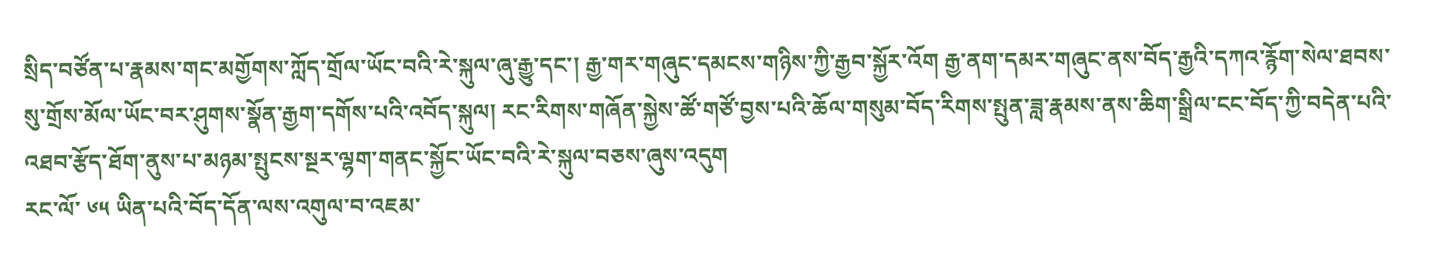སྲིད་བཙོན་པ་རྣམས་གང་མགྱོགས་ཀློད་གྲོལ་ཡོང་བའི་རེ་སྐུལ་ཞུ་རྒྱུ་དང་། རྒྱ་གར་གཞུང་དམངས་གཉིས་ཀྱི་རྒྱབ་སྐྱོར་འོག རྒྱ་ནག་དམར་གཞུང་ནས་བོད་རྒྱའི་དཀའ་རྙོག་སེལ་ཐབས་སུ་གྲོས་མོལ་ཡོང་བར་ཤུགས་སྣོན་རྒྱག་དགོས་པའི་འབོད་སྐུལ། རང་རིགས་གཞོན་སྐྱེས་ཚོ་གཙོ་བྱས་པའི་ཆོལ་གསུམ་བོད་རིགས་སྤུན་ཟླ་རྣམས་ནས་ཆིག་སྒྲིལ་ངང་བོད་ཀྱི་བདེན་པའི་འཐབ་རྩོད་ཐོག་ནུས་པ་མཉམ་སྤུངས་སྔར་ལྷག་གནང་སྐྱོང་ཡོང་བའི་རེ་སྐུལ་བཅས་ཞུས་འདུག
རང་ལོ་ ༦༥ ཡིན་པའི་བོད་དོན་ལས་འགུལ་བ་འཇམ་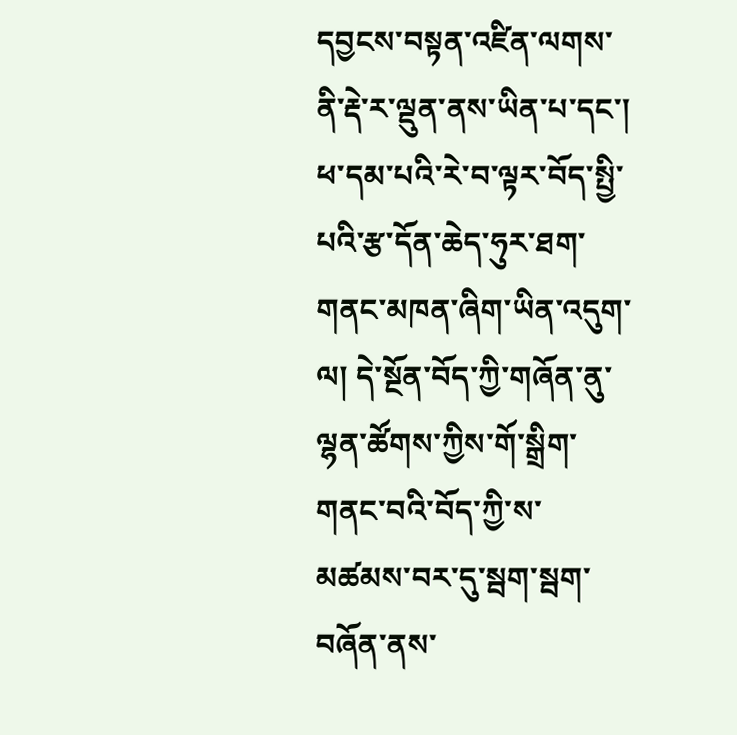དབྱངས་བསྟན་འཛིན་ལགས་ནི་རྡེ་ར་ལྡུན་ནས་ཡིན་པ་དང་།  ཕ་དམ་པའི་རེ་བ་ལྟར་བོད་སྤྱི་པའི་རྩ་དོན་ཆེད་ཧུར་ཐག་གནང་མཁན་ཞིག་ཡིན་འདུག་ལ། དེ་སྔོན་བོད་ཀྱི་གཞོན་ནུ་ལྷན་ཚོགས་ཀྱིས་གོ་སྒྲིག་གནང་བའི་བོད་ཀྱི་ས་མཚམས་བར་དུ་སྦག་སྦག་བཞོན་ནས་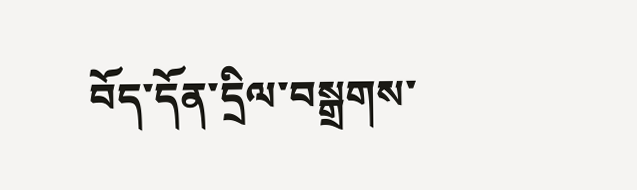བོད་དོན་དྲིལ་བསྒྲགས་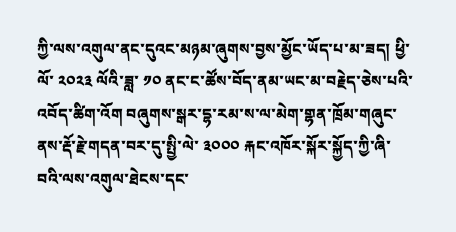ཀྱི་ལས་འགུལ་ནང་དུའང་མཉམ་ཞུགས་བྱས་མྱོང་ཡོད་པ་མ་ཟད། ཕྱི་ལོ་ ༢༠༢༣ ལོའི་ཟླ་ ༡༠ ནང་ང་ཚོས་བོད་ནམ་ཡང་མ་བརྗེད་ཅེས་པའི་འབོད་ཚིག་འོག བཞུགས་སྒར་དྷ་རམ་ས་ལ་མེག་གྷན་ཁྲོམ་གཞུང་ནས་རྡོ་རྗེ་གདན་བར་དུ་སྤྱི་ལེ་ ༣༠༠༠ རྐང་འཁོར་སྐོར་སྐྱོད་ཀྱི་ཞི་བའི་ལས་འགུལ་ཐེངས་དང་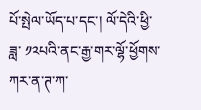པོ་སྤེལ་ཡོད་པ་དང་། ལོ་དེའི་ཕྱི་ཟླ་ ༡༢པའི་ནང་རྒྱ་གར་ལྷོ་ཕྱོགས་ཀར་ན་ཊ་ཀ་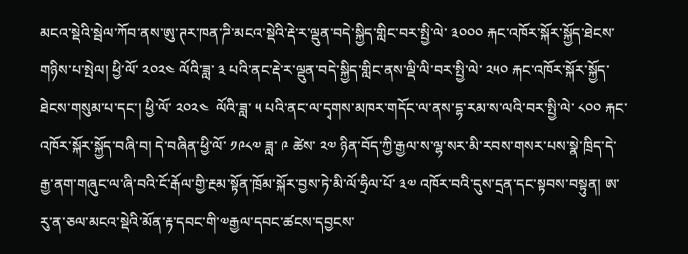མངའ་སྡེའི་སྦེལ་ཀོབ་ནས་ཨུ་ཊར་ཁན་ཌི་མངའ་སྡེའི་རྡེ་ར་ལྡུན་བདེ་སྐྱིད་གླིང་བར་སྤྱི་ལེ་ ༣༠༠༠ རྐང་འཁོར་སྐོར་སྐྱོད་ཐེངས་གཉིས་པ་སྤེལ། ཕྱི་ལོ་ ༢༠༢༤ ལོའི་ཟླ་ ༣ པའི་ནང་རྡེ་ར་ལྡུན་བདེ་སྐྱིད་གླིང་ནས་ལྡི་ལི་བར་སྤྱི་ལེ་ ༢༥༠ རྐང་འཁོར་སྐོར་སྐྱོད་ཐེངས་གསུམ་པ་དང་། ཕྱི་ལོ་ ༢༠༢༤  ལོའི་ཟླ་ ༥ པའི་ནང་ལ་དྭགས་མཁར་གདོང་ལ་ནས་དྷ་རམ་ས་ལའི་བར་སྤྱི་ལེ་ ༨༠༠ རྐང་འཁོར་སྐོར་སྐྱོད་བཞི་བ། དེ་བཞིན་ཕྱི་ལོ་ ༡༩༨༧ ཟླ་ ༩ ཚེས་ ༢༧ ཉིན་བོད་ཀྱི་རྒྱལ་ས་ལྷ་སར་མི་རབས་གསར་པས་སྣེ་ཁྲིད་དེ་རྒྱ་ནག་གཞུང་ལ་ཞི་བའི་ངོ་རྒོལ་གྱི་རྔམ་སྟོན་ཁྲོམ་སྐོར་བྱས་ཏེ་མི་ལོ་ཧྲིལ་པོ་ ༣༧ འཁོར་བའི་དུས་དྲན་དང་སྟབས་བསྟུན། ཨ་རུ་ན་ཅལ་མངའ་སྡེའི་མོན་རྟ་དབང་གི་༧རྒྱལ་དབང་ཚངས་དབྱངས་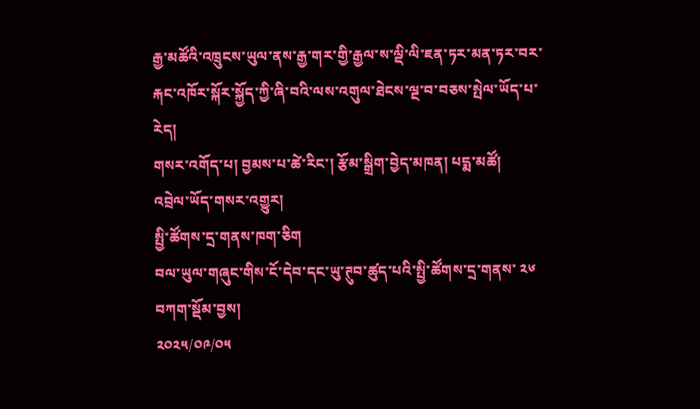རྒྱ་མཚོའི་འཁྲུངས་ཡུལ་ནས་རྒྱ་གར་གྱི་རྒྱལ་ས་ལྡི་ལི་ཇན་ཏར་མན་ཏར་བར་རྐང་འཁོར་སྐོར་སྐྱོད་ཀྱི་ཞི་བའི་ལས་འགུལ་ཐེངས་ལྔ་བ་བཅས་སྤེལ་ཡོད་པ་རེད།
གསར་འགོད་པ། བྱམས་པ་ཚེ་རིང་། རྩོམ་སྒྲིག་བྱེད་མཁན། པདྨ་མཚོ།
འབྲེལ་ཡོད་གསར་འགྱུར།
སྤྱི་ཚོགས་དྲ་གནས་ཁག་ཅིག
བལ་ཡུལ་གཞུང་གིས་ངོ་དེབ་དང་ཡུ་ཊུབ་ཚུད་པའི་སྤྱི་ཚོགས་དྲ་གནས་ ༢༦ བཀག་སྡོམ་བྱས།
༢༠༢༥/༠༩/༠༥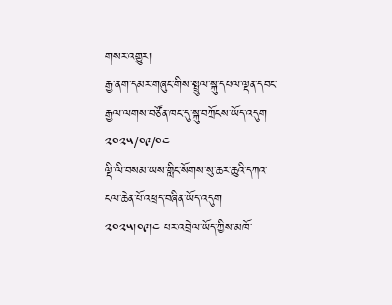གསར་འགྱུར།
རྒྱ་ནག་དམར་གཞུང་གིས་སྤྲུལ་སྐུ་དཔལ་ལྡན་དབང་རྒྱལ་ལགས་བཙོན་ཁང་དུ་སྐུ་བཀྲོངས་ཡོད་འདུག
༢༠༢༥/༠༩/༠༤
ལྡི་ལི་བསམ་ཡས་གླིང་སོགས་སུ་ཆར་ཆུའི་དཀའ་ངལ་ཆེན་པོ་འཕྲད་བཞིན་ཡོད་འདུག  ༢༠༢༥།༠༩།༤ པར་འབྲེལ་ཡོད་ཀྱིས་མཁོ་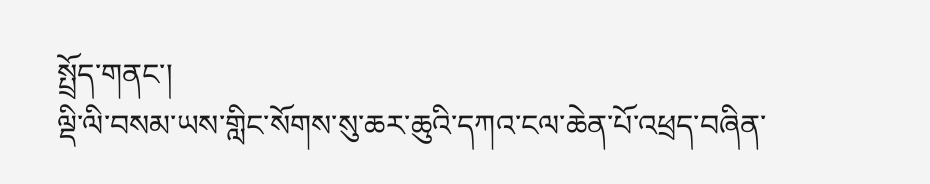སྤྲོད་གནང་།
ལྡི་ལི་བསམ་ཡས་གླིང་སོགས་སུ་ཆར་ཆུའི་དཀའ་ངལ་ཆེན་པོ་འཕྲད་བཞིན་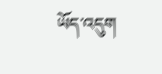ཡོད་འདུག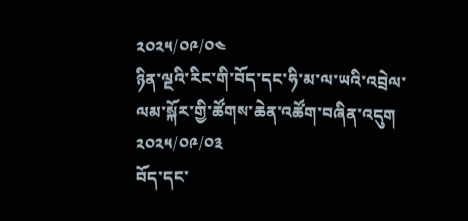༢༠༢༥/༠༩/༠༤
ཉིན་ལྔའི་རིང་གི་བོད་དང་ཧི་མ་ལ་ཡའི་འབྲེལ་ལམ་སྐོར་གྱི་ཚོགས་ཆེན་འཚོག་བཞིན་འདུག
༢༠༢༥/༠༩/༠༣
བོད་དང་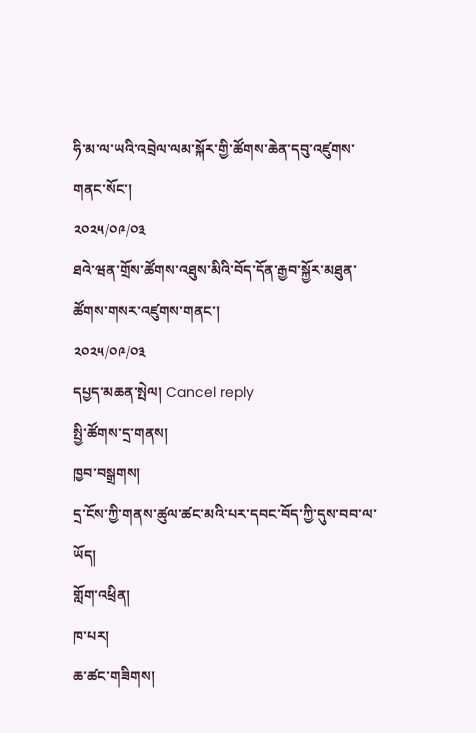ཧི་མ་ལ་ཡའི་འབྲེལ་ལམ་སྐོར་གྱི་ཚོགས་ཆེན་དབུ་འཛུགས་གནང་སོང་།
༢༠༢༥/༠༩/༠༣
ཐའེ་ཝན་གྲོས་ཚོགས་འཐུས་མིའི་བོད་དོན་རྒྱབ་སྐྱོར་མཐུན་ཚོགས་གསར་འཛུགས་གནང་།
༢༠༢༥/༠༩/༠༣
དཔྱད་མཆན་སྤེལ། Cancel reply
སྤྱི་ཚོགས་དྲ་གནས།
ཁྱབ་བསྒྲགས།
དྲ་ངོས་ཀྱི་གནས་ཚུལ་ཚང་མའི་པར་དབང་བོད་ཀྱི་དུས་བབ་ལ་ཡོད།
གློག་འཕྲིན།
ཁ་པར།
ཆ་ཚང་གཟིགས།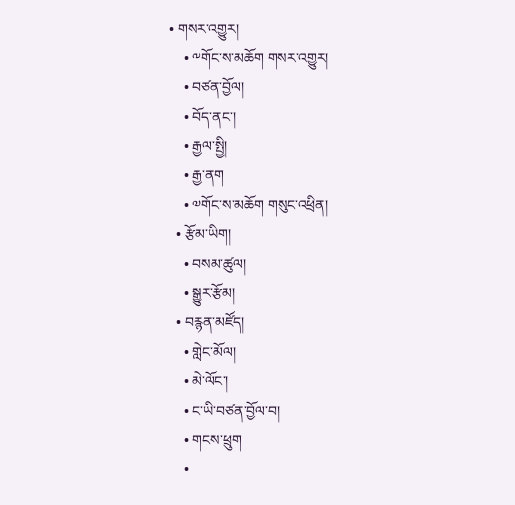• གསར་འགྱུར།
    • ༸གོང་ས་མཆོག གསར་འགྱུར།
    • བཙན་བྱོལ།
    • བོད་ནང་།
    • རྒྱལ་སྤྱི།
    • རྒྱ་ནག
    • ༧གོང་ས་མཆོག གསུང་འཕྲིན།
  • རྩོམ་ཡིག།
    • བསམ་ཚུལ།
    • སྒྱུར་རྩོམ།
  • བརྙན་མཛོད།
    • གླེང་མོལ།
    • མེ་ལོང་།
    • ང་ཡི་བཙན་བྱོལ་བ།
    • གངས་ཕྲུག
    •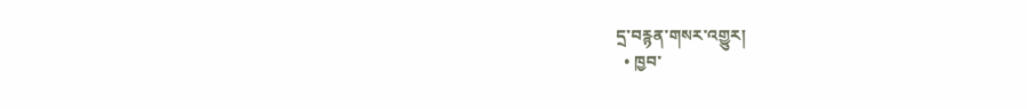དྲ་བརྙན་གསར་འགྱུར།
  • ཁྱབ་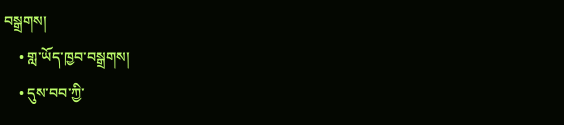བསྒྲགས།
    • གླ་ཡོད་ཁྱབ་བསྒྲགས།
    • དུས་བབ་ཀྱི་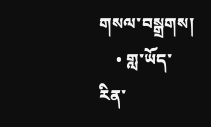གསལ་བསྒྲགས།
    • གླ་ཡོད་རིན་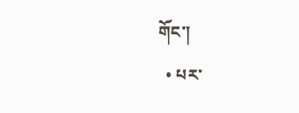གོང་།
  • པར་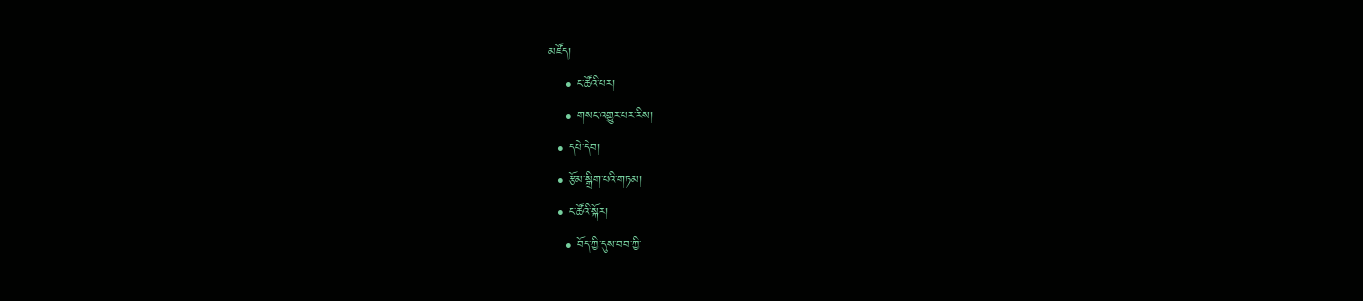མཛོད།
    • ང་ཚོའི་པར།
    • གསང་འགྱུར་པར་རིས།
  • དཔེ་དེབ།
  • རྩོམ་སྒྲིག་པའི་གཏམ།
  • ང་ཚོའི་སྐོར།
    • བོད་ཀྱི་དུས་བབ་ཀྱི་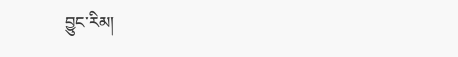བྱུང་རིམ།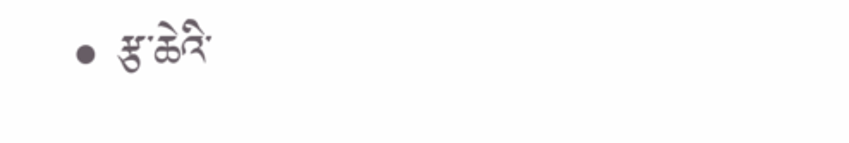• རྩ་ཆེའི་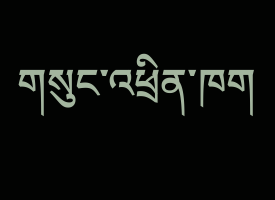གསུང་འཕྲིན་ཁག